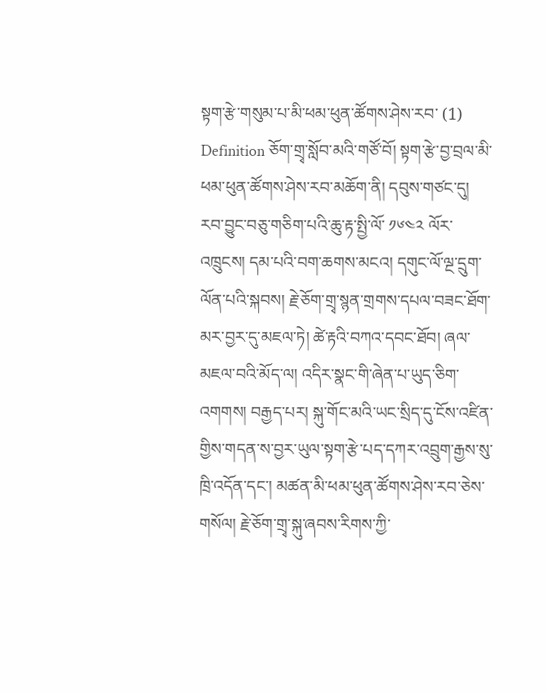སྟག་རྩེ་གསུམ་པ་མི་ཕམ་ཕུན་ཚོགས་ཤེས་རབ་ (1)
Definition ཅོག་གྲྭ་སློབ་མའི་གཙོ་བོ། སྟག་རྩེ་བྱ་བྲལ་མི་ཕམ་ཕུན་ཚོགས་ཤེས་རབ་མཆོག་ནི། དབུས་གཙང་དུ། རབ་བྱུང་བཅུ་གཅིག་པའི་ཆུ་རྟ་སྤྱི་ལོ་ ༡༦༤༢ ལོར་འཁྲུངས། དམ་པའི་བག་ཆགས་མངའ། དགུང་ལོ་ལྔ་དྲུག་ལོན་པའི་སྐབས། རྗེ་ཅོག་གྲྭ་སྙན་གྲགས་དཔལ་བཟང་ཐོག་མར་བྱར་དུ་མཇལ་ཏེ། ཚེ་རྟའི་བཀའ་དབང་ཐོབ། ཞལ་མཇལ་བའི་མོད་ལ། འདིར་སྣང་གི་ཞེན་པ་ཡུད་ཅིག་འགགས། བརྒྱད་པར། སྐུ་གོང་མའི་ཡང་སྲིད་དུ་ངོས་འཛིན་གྱིས་གདན་ས་བྱར་ཡུལ་སྟག་རྩེ་པད་དཀར་འབྲུག་རྒྱས་སུ་ཁྲི་འདོན་དང་། མཚན་མི་ཕམ་ཕུན་ཚོགས་ཤེས་རབ་ཅེས་གསོལ། རྗེ་ཅོག་གྲྭ་སྐུ་ཞབས་རིགས་ཀྱི་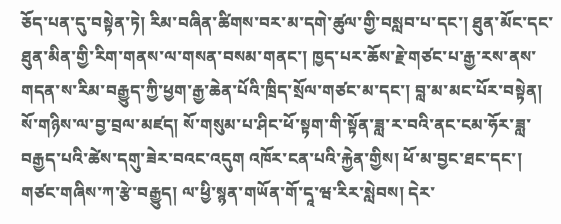ཅོད་པན་དུ་བསྟེན་ཏེ། རིམ་བཞིན་ཚིགས་བར་མ་དགེ་ཚུལ་གྱི་བསླབ་པ་དང་། ཐུན་མོང་དང་ཐུན་མིན་གྱི་རིག་གནས་ལ་གསན་བསམ་གནང་། ཁྱད་པར་ཆོས་རྗེ་གཙང་པ་རྒྱ་རས་ནས་གདན་ས་རིམ་བརྒྱུད་ཀྱི་ཕྱག་རྒྱ་ཆེན་པོའི་ཁྲིད་སྲོལ་གཙང་མ་དང་། བླ་མ་མང་པོར་བསྟེན། སོ་གཉིས་ལ་བྱ་བྲལ་མཛད། སོ་གསུམ་པ་ཤིང་ཕོ་སྟག་གི་སྟོན་ཟླ་ར་བའི་ནང་ངམ་ཧོར་ཟླ་བརྒྱད་པའི་ཚེས་དགུ་ཟེར་བའང་འདུག འཁོར་ངན་པའི་རྐྱེན་གྱིས། ཕོ་མ་བྱང་ཐང་དང་། གཙང་གཞིས་ཀ་རྩེ་བརྒྱུད། ལ་ཕྱི་སྙན་གཡོན་གོ་དཱ་ཝ་རིར་སླེབས། དེར་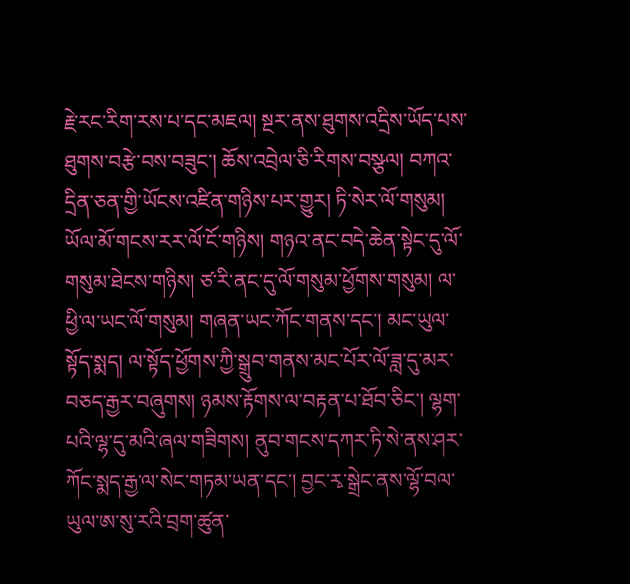རྗེ་རང་རིག་རས་པ་དང་མཇལ། སྔར་ནས་ཐུགས་འདྲིས་ཡོད་པས་ཐུགས་བརྩེ་བས་བཟུང་། ཆོས་འབྲེལ་ཅི་རིགས་བསྩལ། བཀའ་དྲིན་ཅན་གྱི་ཡོངས་འཛིན་གཉིས་པར་གྱུར། ཏི་སེར་ལོ་གསུམ། ཡོལ་མོ་གངས་རར་ལོ་ངོ་གཉིས། གཉའ་ནང་བདེ་ཆེན་སྟེང་དུ་ལོ་གསུམ་ཐེངས་གཉིས། ཙ་རི་ནང་དུ་ལོ་གསུམ་ཕྱོགས་གསུམ། ལ་ཕྱི་ལ་ཡང་ལོ་གསུམ། གཞན་ཡང་ཀོང་གནས་དང་། མང་ཡུལ་སྟོད་སྨད། ལ་སྟོད་ཕྱོགས་ཀྱི་སྒྲུབ་གནས་མང་པོར་ལོ་ཟླ་དུ་མར་བཅད་རྒྱར་བཞུགས། ཉམས་རྟོགས་ལ་བརྟན་པ་ཐོབ་ཅིང་། ལྷག་པའི་ལྷ་དུ་མའི་ཞལ་གཟིགས། ནུབ་གངས་དཀར་ཏི་སེ་ནས་ཤར་ཀོང་སྨད་རྒྱ་ལ་སེང་གཏམ་ཡན་དང་། བྱང་རྭ་སྒྲེང་ནས་ལྷོ་བལ་ཡུལ་ཨ་སུ་རའི་བྲག་ཚུན་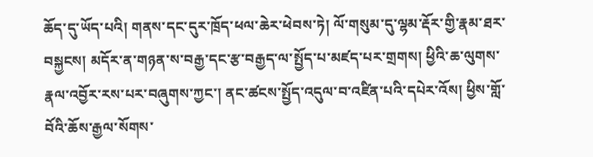ཆོད་དུ་ཡོད་པའི། གནས་དང་དུར་ཁྲོད་ཕལ་ཆེར་ཕེབས་ཏེ། ལོ་གསུམ་དུ་ལྷམ་རྡོར་གྱི་རྣམ་ཐར་བསྐྱངས། མདོར་ན་གཉན་ས་བརྒྱ་དང་རྩ་བརྒྱད་ལ་སྤྱོད་པ་མཛད་པར་གྲགས། ཕྱིའི་ཆ་ལུགས་རྣལ་འབྱོར་རས་པར་བཞུགས་ཀྱང་། ནང་ཚངས་སྤྱོད་འདུལ་བ་འཛིན་པའི་དཔེར་འོས། ཕྱིས་གློ་བོའི་ཆོས་རྒྱལ་སོགས་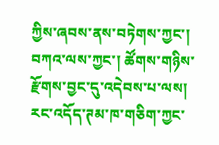ཀྱིས་ཞབས་ནས་བཏེགས་ཀྱང་། བཀའ་ལས་ཀྱང་། ཚོགས་གཉིས་རྫོགས་བྱང་དུ་འདེབས་པ་ལས། རང་འདོད་ཊམ་ཁ་གཅིག་ཀྱང་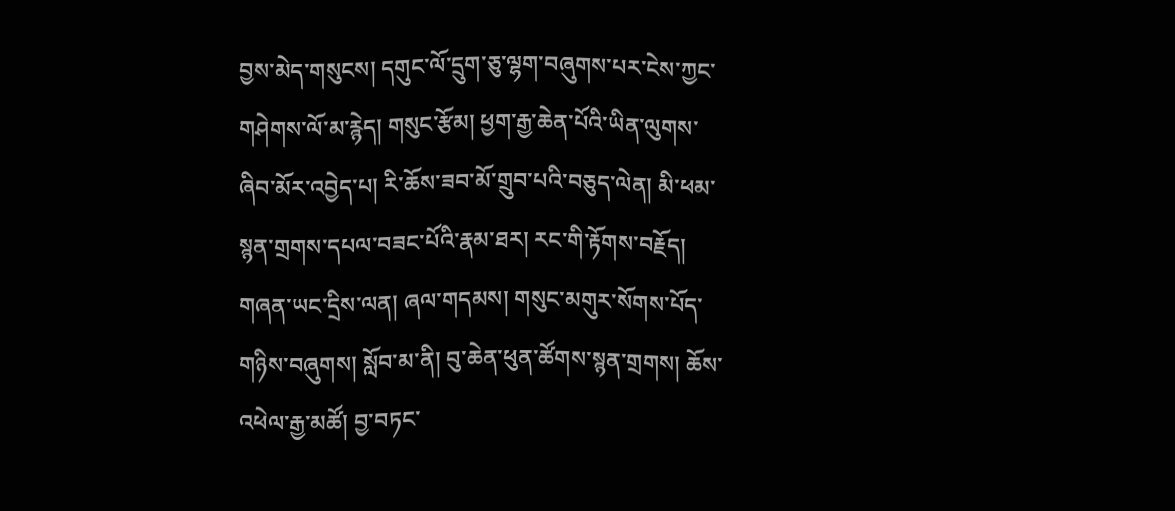བྱས་མེད་གསུངས། དགུང་ལོ་དྲུག་ཅུ་ལྷག་བཞུགས་པར་ངེས་ཀྱང་གཤེགས་ལོ་མ་རྙེད། གསུང་རྩོམ། ཕྱག་རྒྱ་ཆེན་པོའི་ཡིན་ལུགས་ཞིབ་མོར་འབྱེད་པ། རི་ཆོས་ཟབ་མོ་གྲུབ་པའི་བཅུད་ལེན། མི་ཕམ་སྙན་གྲགས་དཔལ་བཟང་པོའི་རྣམ་ཐར། རང་གི་རྟོགས་བརྗོད། གཞན་ཡང་དྲིས་ལན། ཞལ་གདམས། གསུང་མགུར་སོགས་པོད་གཉིས་བཞུགས། སློབ་མ་ནི། བུ་ཆེན་ཕུན་ཚོགས་སྙན་གྲགས། ཆོས་འཕེལ་རྒྱ་མཚོ། བྱ་བཏང་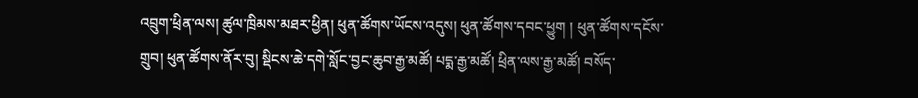འབྲུག་ཕྲིན་ལས། ཚུལ་ཁྲིམས་མཐར་ཕྱིན། ཕུན་ཚོགས་ཡོངས་འདུས། ཕུན་ཚོགས་དབང་ཕྱུག ། ཕུན་ཚོགས་དངོས་གྲུབ། ཕུན་ཚོགས་ནོར་བུ། སྡིངས་ཆེ་དགེ་སློང་བྱང་ཆུབ་རྒྱ་མཚོ། པདྨ་རྒྱ་མཚོ། ཕྲིན་ལས་རྒྱ་མཚོ། བསོད་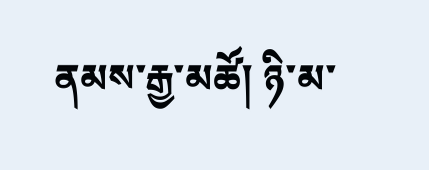ནམས་རྒྱ་མཚོ། ཉི་མ་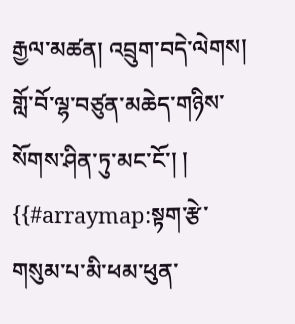རྒྱལ་མཚན། འབྲུག་བདེ་ལེགས། གློ་བོ་ལྷ་བཙུན་མཆེད་གཉིས་སོགས་ཤིན་ཏུ་མང་ངོ་། །
{{#arraymap:སྟག་རྩེ་གསུམ་པ་མི་ཕམ་ཕུན་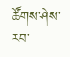ཚོགས་ཤེས་རབ་